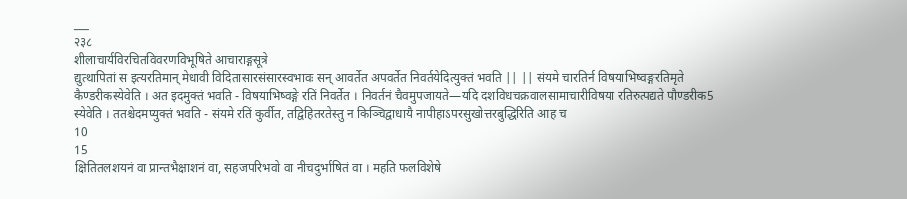___
२३८
शीलाचार्यविरचितविवरणविभूषिते आचाराङ्गसूत्रे
द्युत्थापितां स इत्यरतिमान् मेधावी विदितासारसंसारस्वभावः सन् आवर्तेत अपवर्तेत निवर्तयेदित्युक्तं भवति || || संयमे चारतिर्न विषयाभिष्वङ्गरतिमृते कैण्डरीकस्येवेति । अत इदमुक्तं भवति - विषयाभिष्वङ्गे रतिं निवर्तेत । निवर्तनं चैवमुपजायते—यदि दशविधचक्रवालसामाचारीविषया रतिरुत्पद्यते पौण्डरीक5 स्येवेति । ततश्चेदमप्युक्तं भवति - संयमे रतिं कुर्वीत, तद्विहितरतेस्तु न किञ्चिद्वाधायै नापीहाऽपरसुखोत्तरबुद्धिरिति आह च
10
15
क्षितितलशयनं वा प्रान्तभैक्षाशनं वा, सहजपरिभवो वा नीचदुर्भाषितं वा । महति फलविशेषे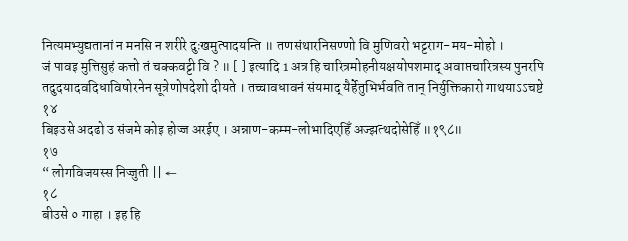नित्यमभ्युद्यतानां न मनसि न शरीरे दुःखमुत्पादयन्ति ॥ तणसंथारनिसण्णो वि मुणिवरो भट्टराग-मय-मोहो ।
जं पावइ मुत्तिसुहं कत्तो तं चक्कवट्टी वि ? ॥ [ ] इत्यादि 1 अत्र हि चारित्रमोहनीयक्षयोपशमाद् अवाप्तचारित्रस्य पुनरपि तदुदयादवदिधाविषोरनेन सूत्रेणोपदेशो दीयते । तच्चावधावनं संयमाद् यैर्हेतुभिर्भवति तान् निर्युक्तिकारो गाथयाऽऽचष्टे
१४
बिइउसे अदढो उ संजमे कोइ होज्ज अरईए । अन्नाण-कम्म-लोभादिएहिँ अज्झत्थदोसेहिँ ॥१९८॥
१७
“ लोगविजयस्स निज्जुती || ←
१८
बीउसे ० गाहा । इह हि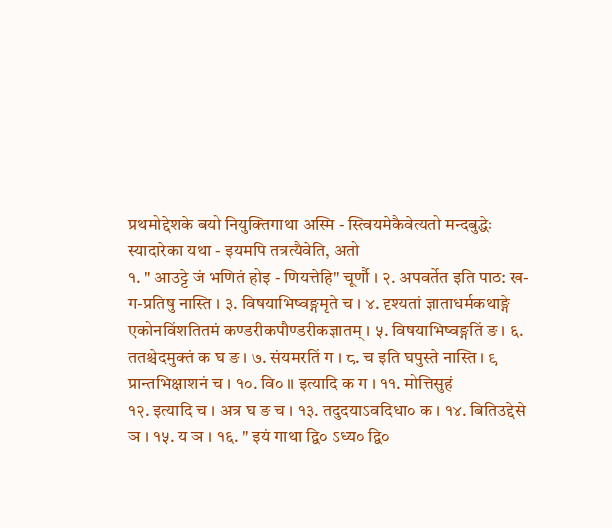प्रथमोद्देशके बयो नियुक्तिगाथा अस्मि - स्त्वियमेकैवेत्यतो मन्दबुद्धेः स्यादारेका यथा - इयमपि तत्रत्यैवेति, अतो
१. " आउट्टे जं भणितं होइ - णियत्तेहि" चूर्णौ । २. अपवर्तेत इति पाठ: ख-ग-प्रतिषु नास्ति । ३. विषयाभिष्वङ्गमृते च । ४. दृश्यतां ज्ञाताधर्मकथाङ्गे एकोनविंशतितमं कण्डरीकपौण्डरीकज्ञातम् । ५. विषयाभिष्वङ्गतिं ङ । ६. ततश्चेदमुक्तं क घ ङ । ७. संयमरतिं ग । ८. च इति घपुस्ते नास्ति । ९ प्रान्तभिक्षाशनं च । १०. वि० ॥ इत्यादि क ग । ११. मोत्तिसुहं
१२. इत्यादि च । अत्र घ ङ च । १३. तदुदयाऽवदिधा० क । १४. बितिउद्देसे ञ । १५. य ञ । १६. " इयं गाथा द्वि० ऽध्य० द्वि०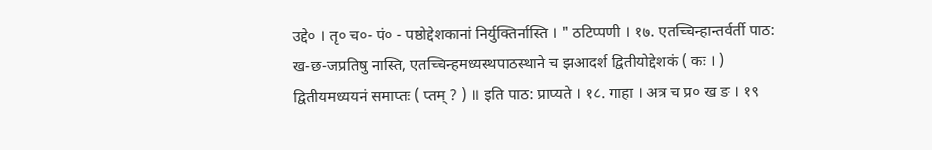उद्दे० । तृ० च०- पं० - पष्ठोद्देशकानां निर्युक्तिर्नास्ति । " ठटिप्पणी । १७. एतच्चिन्हान्तर्वर्ती पाठ: ख-छ-जप्रतिषु नास्ति, एतच्चिन्हमध्यस्थपाठस्थाने च झआदर्श द्वितीयोद्देशकं ( कः । ) द्वितीयमध्ययनं समाप्तः ( प्तम् ? ) ॥ इति पाठ: प्राप्यते । १८. गाहा । अत्र च प्र० ख ङ । १९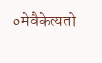०मेवैकेत्यतो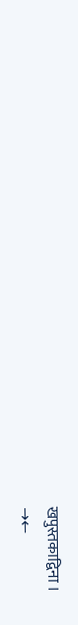खपुस्तकाद्विना ।
→←